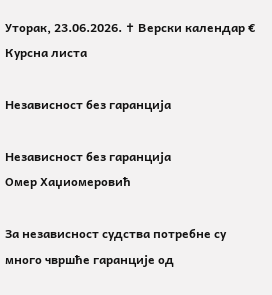Уторак, 23.06.2026. ✝ Верски календар € Курсна листа

Независност без гаранција

Независност без гаранција
Омер Хаџиомеровић

За независност судства потребне су много чвршће гаранције од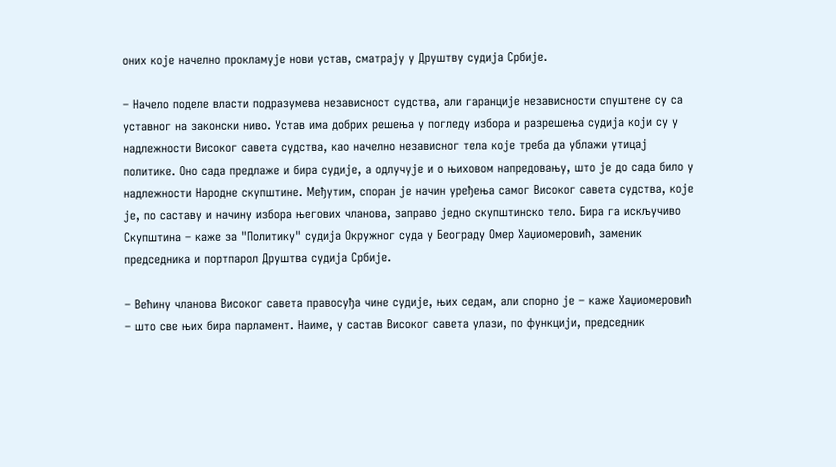оних које начелно прокламује нови устав, сматрају у Друштву судија Србије.

– Начело поделе власти подразумева независност судства, али гаранције независности спуштене су са уставног на законски ниво. Устав има добрих решења у погледу избора и разрешења судија који су у надлежности Високог савета судства, као начелно независног тела које треба да ублажи утицај политике. Оно сада предлаже и бира судије, а одлучује и о њиховом напредовању, што је до сада било у надлежности Народне скупштине. Међутим, споран је начин уређења самог Високог савета судства, које је, по саставу и начину избора његових чланова, заправо једно скупштинско тело. Бира га искључиво Скупштина – каже за "Политику" судија Окружног суда у Београду Омер Хаџиомеровић, заменик председника и портпарол Друштва судија Србије.

– Већину чланова Високог савета правосуђа чине судије, њих седам, али спорно је – каже Хаџиомеровић – што све њих бира парламент. Наиме, у састав Високог савета улази, по функцији, председник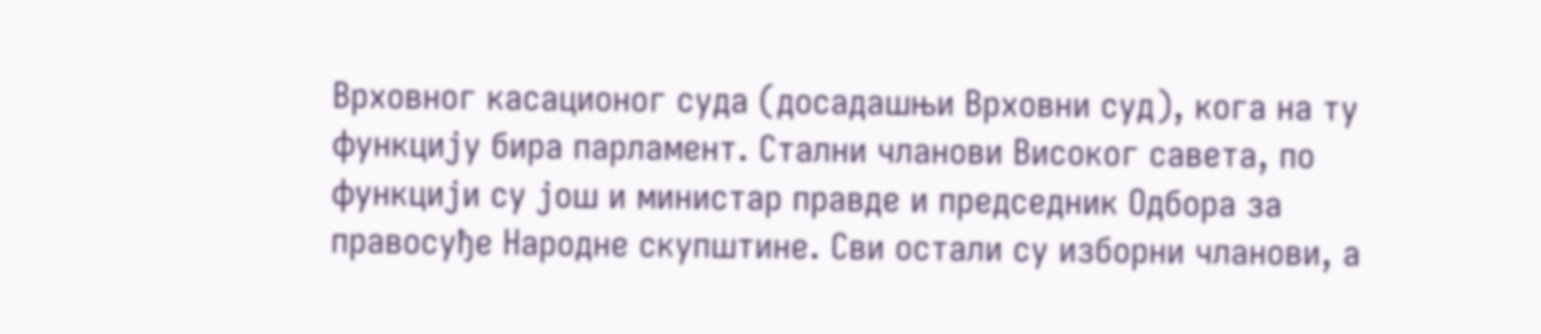Врховног касационог суда (досадашњи Врховни суд), кога на ту функцију бира парламент. Стални чланови Високог савета, по функцији су још и министар правде и председник Одбора за правосуђе Народне скупштине. Сви остали су изборни чланови, а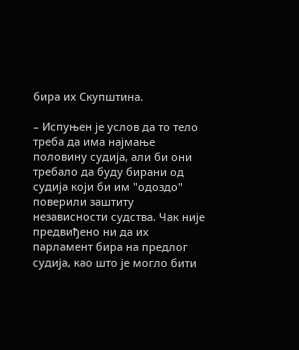бира их Скупштина.

– Испуњен је услов да то тело треба да има најмање половину судија, али би они требало да буду бирани од судија који би им "одоздо" поверили заштиту независности судства. Чак није предвиђено ни да их парламент бира на предлог судија, као што је могло бити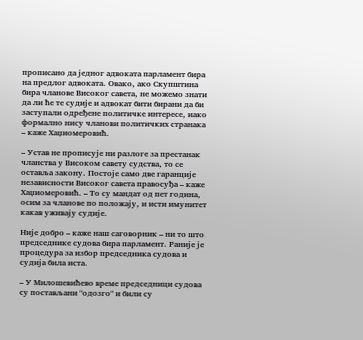прописано да једног адвоката парламент бира на предлог адвоката. Овако, ако Скупштина бира чланове Високог савета, не можемо знати да ли ће те судије и адвокат бити бирани да би заступали одређене политичке интересе, иако формално нису чланови политичких странака – каже Хаџиомеровић.

– Устав не прописује ни разлоге за престанак чланства у Високом савету судства, то се оставља закону. Постоје само две гаранције независности Високог савета правосуђа – каже Хаџиомеровић. – То су мандат од пет година, осим за чланове по положају, и исти имунитет какав уживају судије.

Није добро – каже наш саговорник – ни то што председнике судова бира парламент. Раније је процедура за избор председника судова и судија била иста.

– У Милошевићево време председници судова су постављани "одозго" и били су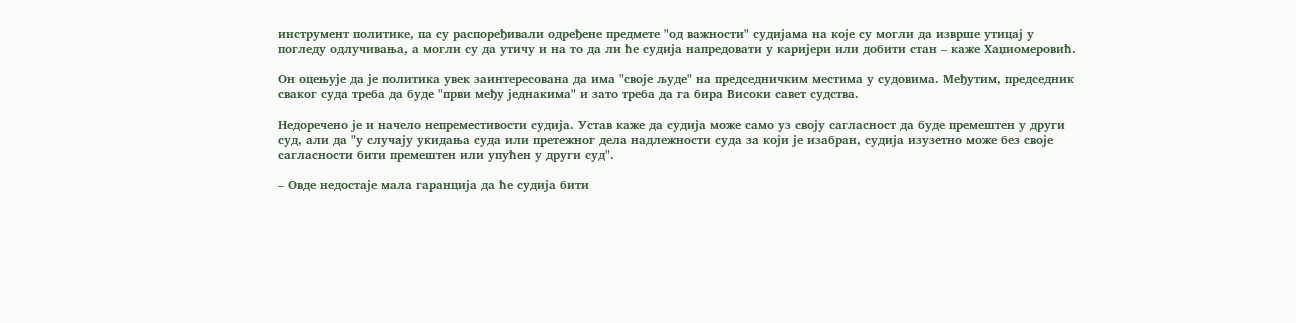инструмент политике, па су распоређивали одређене предмете "од важности" судијама на које су могли да изврше утицај у погледу одлучивања, а могли су да утичу и на то да ли ће судија напредовати у каријери или добити стан – каже Хаџиомеровић.

Он оцењује да је политика увек заинтересована да има "своје људе" на председничким местима у судовима. Међутим, председник сваког суда треба да буде "први међу једнакима" и зато треба да га бира Високи савет судства.

Недоречено је и начело непреместивости судија. Устав каже да судија може само уз своју сагласност да буде премештен у други суд, али да "у случају укидања суда или претежног дела надлежности суда за који је изабран, судија изузетно може без своје сагласности бити премештен или упућен у други суд".

– Овде недостаје мала гаранција да ће судија бити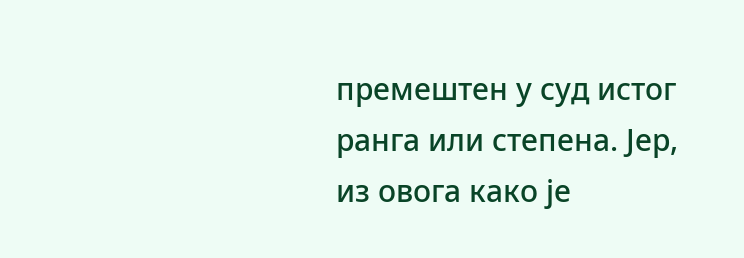премештен у суд истог ранга или степена. Јер, из овога како је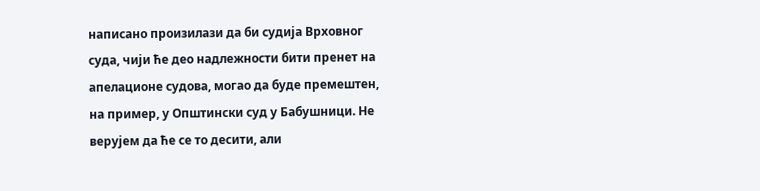написано произилази да би судија Врховног суда, чији ће део надлежности бити пренет на апелационе судова, могао да буде премештен, на пример, у Општински суд у Бабушници. Не верујем да ће се то десити, али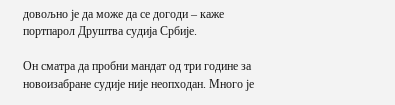довољно је да може да се догоди – каже портпарол Друштва судија Србије.

Он сматра да пробни мандат од три године за новоизабране судије није неопходан. Много је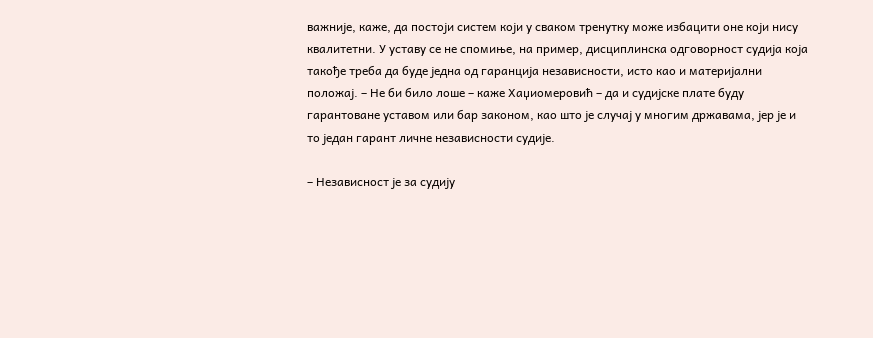важније, каже, да постоји систем који у сваком тренутку може избацити оне који нису квалитетни. У уставу се не спомиње, на пример, дисциплинска одговорност судија која такође треба да буде једна од гаранција независности, исто као и материјални положај. – Не би било лоше – каже Хаџиомеровић – да и судијске плате буду гарантоване уставом или бар законом, као што је случај у многим државама, јер је и то један гарант личне независности судије.

– Независност је за судију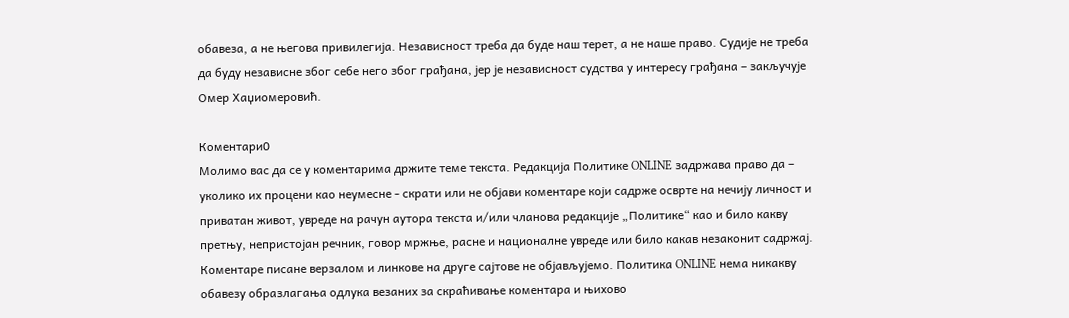обавеза, а не његова привилегија. Независност треба да буде наш терет, а не наше право. Судије не треба да буду независне због себе него због грађана, јер је независност судства у интересу грађана – закључује Омер Хаџиомеровић.

Коментари0
Молимо вас да се у коментарима држите теме текста. Редакција Политике ONLINE задржава право да – уколико их процени као неумесне - скрати или не објави коментаре који садрже осврте на нечију личност и приватан живот, увреде на рачун аутора текста и/или чланова редакције „Политике“ као и било какву претњу, непристојан речник, говор мржње, расне и националне увреде или било какав незаконит садржај. Коментаре писане верзалом и линкове на друге сајтове не објављујемо. Политика ONLINE нема никакву обавезу образлагања одлука везаних за скраћивање коментара и њихово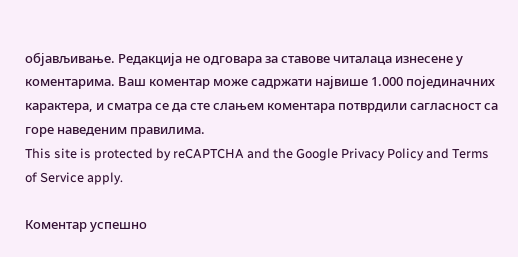објављивање. Редакција не одговара за ставове читалаца изнесене у коментарима. Ваш коментар може садржати највише 1.000 појединачних карактера, и сматра се да сте слањем коментара потврдили сагласност са горе наведеним правилима.
This site is protected by reCAPTCHA and the Google Privacy Policy and Terms of Service apply.

Комeнтар успeшно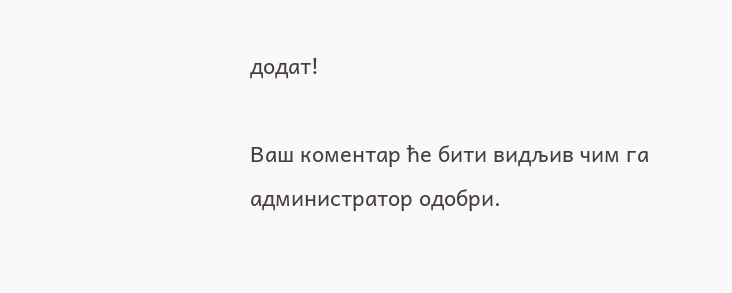додат!

Ваш комeнтар ћe бити видљив чим га администратор одобри.